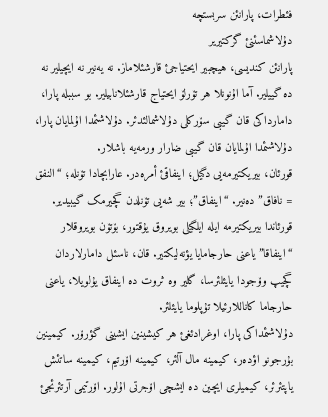فئطرات، پارانئن سربستچە
دۇلاشماسئنئ گرکتیریر
پارانئن کندیسی، هیچبیر ایحتیاجئ قارشئلاماز. نە یەنیر نە ایچیلیر نە دە گییلیر. آما اۇنونلا هر تۆرلۆ ایحتیاج قارشئلانابیلیر. بو سببلە پارا، دامارداکی قان گیبی سۆرکلی دۇلاشمالئدئر. دۇلاشئمدا اۇلمایان پارا، دۇلاشئمدا اۇلمایان قان گیبی ضارار ورمەیە باشلار.
قورئان، بیریکتیرمەیی دگیل؛ اینفاقئ أمرەدر. عارابچادا تۆنلە؛ “النفق = نافاق” دەنیر. “اینفاق”؛ بیر شەیی تۆنلدن گچیرمک گیبیدیر. قورئاندا بیریکتیرمە ایلە ایلگیلی بویروق یۇقتور، بۆتۆن بویروقلار “اینفاقا” یاعنی حارجامایا یؤنەلیکتیر. قان، ناسئل دامارلاردان گچیپ وۆجودا یایئلئرسا، گلیر وە ثروت دە اینفاق یۇلویلا، یاعنی حارجاما کاناللارئیلا تۇپلوما یایئلئر.
دۇلاشئمداکی پارا، اوغرادئغئ هر کیشینین ایشینی گؤرۆر. کیمینین بۇرجونو اؤدەر، کیمینە مال آلئر، کیمینە اۆرتیم، کیمینە ساتئش یاپتئرئر، کیمیلری ایچین دە ایشچی اۆجرتی اۇلور. اۆرتیمی آرتئرئجئ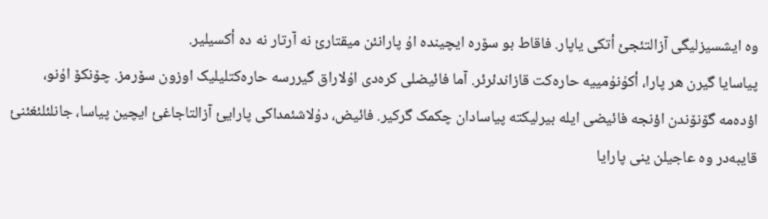وە ایشسیزلیگی آزالتئجئ أتکی یاپار. فاقاط بو سۆرە ایچیندە اۇ پارانئن میقتارئ نە آرتار نە دە أکسیلیر.
پیاسایا گیرن هر پارا، أکۇنۇمییە حارەکت قازاندئرئر. آما فائیضلی کرەدی اۇلاراق گیررسە حارەکتلیلیک اوزون سۆرمز. چۆنکۆ اۇنو، اؤدەمە گۆنۆندن اؤنجە فائیضی ایلە بیرلیکتە پیاسادان چکمک گرکیر. فائیض، دۇلاشئمداکی پارایئ آزالتاجاغئ ایچین پیاسا، جانلئلئغئنئ قایبەدر وە عاجیلن ینی پارایا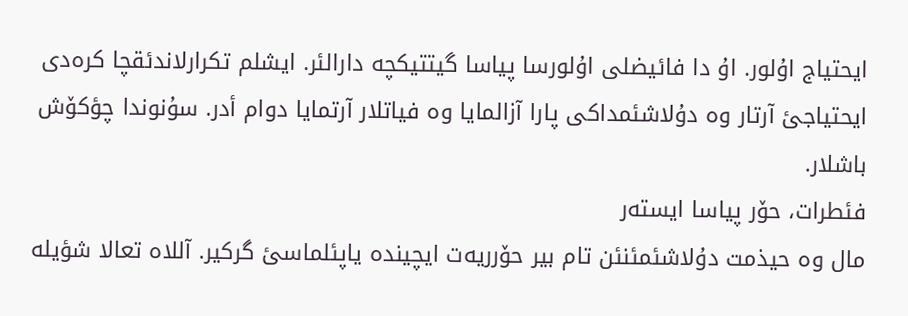ایحتیاج اۇلور. اۇ دا فائیضلی اۇلورسا پیاسا گیتتیکچە دارالئر. ایشلم تکرارلاندئقچا کرەدی ایحتیاجئ آرتار وە دۇلاشئمداکی پارا آزالمایا وە فیاتلار آرتمایا دوام أدر. سۇنوندا چؤکۆش باشلار.
فئطرات، حۆر پیاسا ایستەر
مال وە حیذمت دۇلاشئمئنئن تام بیر حۆرریەت ایچیندە یاپئلماسئ گرکیر. آللاە تعالا شؤیلە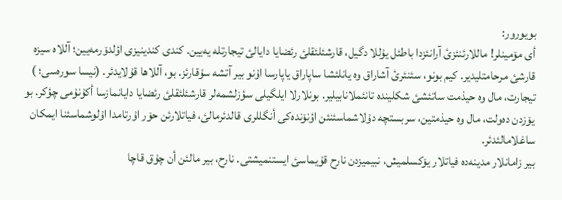بویورور:
أی مۆمینلر! ماللارئنئزئ آرانئزدا باطئل یۇللا دگیل، قارشئلئقلئ رئضایا دایالئ تیجارتلە یەیین. کندی کندینیزی اؤلدۆرمەیین؛ آللاە سیزە قارشئ مرحامتلیدیر. کیم بونو، سئنئرئ آشاراق وە یانلئشا ساپاراق یاپارسا اۇنو بیر آتشە سۇقارئز. بو، آللاها قۇلایدئر. (نیسا سورەسی؛ )
تیجارت، مال وە حیذمت ساتئشئ شکلیندە تانئملانابیلیر. بونلارلا ایلگیلی سؤزلشمەلر قارشئلئقلئ رئضایا دایانمازسا أکۇنۇمی چؤکر. بو یۆزدن دەولت، مال وە حیذمتین، سربستچە دۇلاشماسئنئن اؤنۆندەکی أنگللری قالدئرمالئ، فیاتلارئن حۆر اۇرتامدا اۇلوشماسئنا ایمکان ساغلامالئدئر.
بیر زامانلار مدینەدە فیاتلار یۆکسلمیش، نبیمیزدن نارح قۇیماسئ ایستنمیشتی. نارح، بیر مالئن أن چۇق قاچا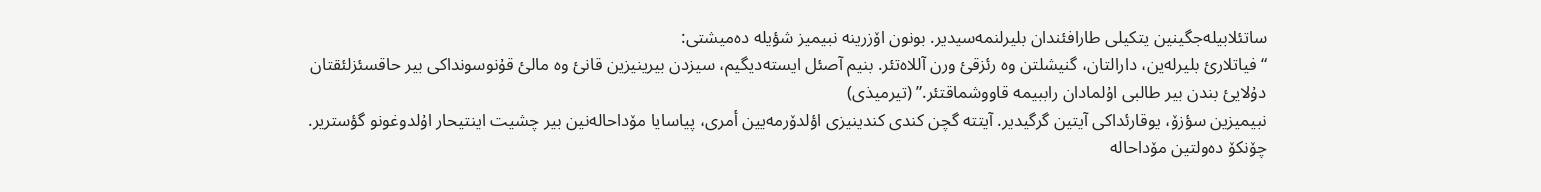ساتئلابیلەجگینین یتکیلی طارافئندان بلیرلنمەسیدیر. بونون اۆزرینە نبیمیز شؤیلە دەمیشتی:
“فیاتلارئ بلیرلەین، دارالتان، گنیشلتن وە رئزقئ ورن آللاەتئر. بنیم آصئل ایستەدیگیم، سیزدن بیرینیزین قانئ وە مالئ قۇنوسونداکی بیر حاقسئزلئقتان دۇلایئ بندن بیر طالبی اۇلمادان راببیمە قاووشماقتئر.” (تیرمیذی)
نبیمیزین سؤزۆ، یوقارئداکی آیتین گرگیدیر. آیتتە گچن کندی کندینیزی اؤلدۆرمەیین أمری، پیاسایا مۆداحالەنین بیر چشیت اینتیحار اۇلدوغونو گؤستریر. چۆنکۆ دەولتین مۆداحالە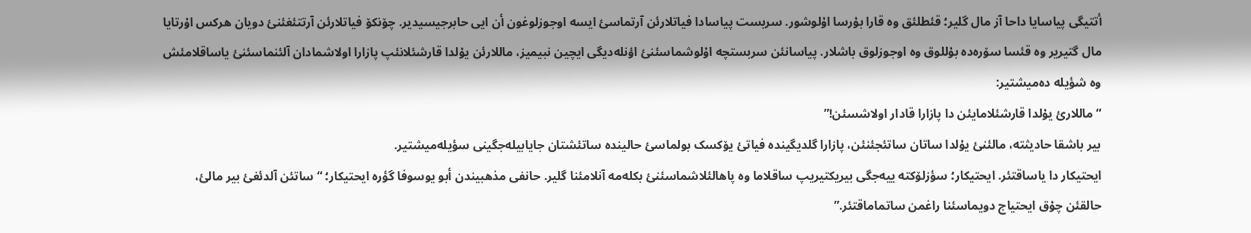أتتیگی پیاسایا داحا آز مال گلیر؛ قئطلئق وە قارا بۇرسا اۇلوشور. سربست پیاسادا فیاتلارئن آرتماسئ ایسە اوجوزلوغون أن ایی حابرجیسیدیر. چۆنکۆ فیاتلارئن آرتتئغئنئ دویان هرکس اۇرتایا مال گتیریر وە قئسا سۆرەدە بۇللوق وە اوجوزلوق باشلار. پیاسانئن سربستچە اۇلوشماسئنئ اؤنلەدیگی ایچین نبیمیز، ماللارئن یۇلدا قارشئلانئپ پازارا اولاشمادان آلئنماسئنئ یاساقلامئش وە شؤیلە دەمیشتیر:
“ماللارئ یۇلدا قارشئلامایئن دا پازارا قادار اولاشسئن!”
بیر باشقا حادیثتە، مالئنئ یۇلدا ساتان ساتئجئنئن، پازارا گلدیگیندە فیاتئ یۆکسک بولماسئ حالیندە ساتئشتان جایابیلەجگینی سؤیلەمیشتیر.
ایحتیکار دا یاساقتئر. ایحتیکار؛ سؤزلۆکتە ییەجگی بیریکتیریپ ساقلاما وە پاهالئلاشماسئنئ بکلەمە آنلامئنا گلیر. حانفی مذهبیندن أبو یوسوفا گؤرە ایحتیکار؛ “ساتئن آلدئغئ بیر مالئ، حالقئن چۇق ایحتیاج دویماسئنا راغمن ساتماماقتئر.”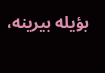بؤیلە بیرینە،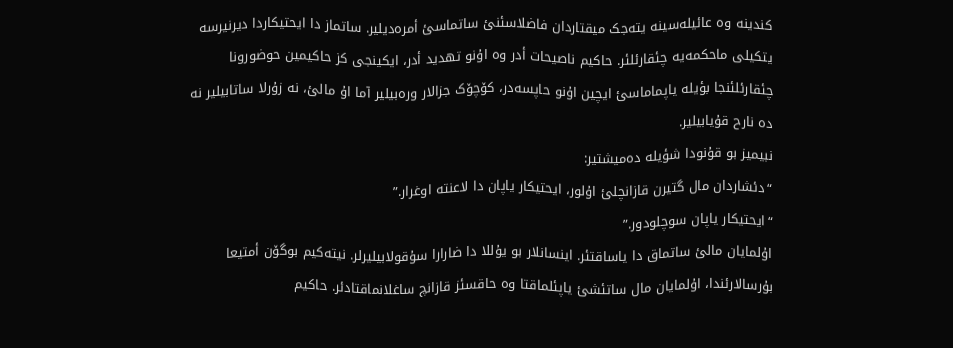کندینە وە عائیلەسینە یتەجک میقتاردان فاضلاسئنئ ساتماسئ أمرەدیلیر. ساتماز دا ایحتیکاردا دیرنیرسە یتکیلی ماحکمەیە چئقارئلئر. حاکیم ناصیحات أدر وە اۇنو تهدید أدر، ایکینجی کز حاکیمین حوضورونا چئقارئلئنجا بؤیلە یاپماماسئ ایچین اۇنو حاپسەدر، کۆچۆک جزالار ورەبیلیر آما اۇ مالئ، نە زۇرلا ساتابیلیر نە دە نارح قۇیابیلیر.
نبیمیز بو قۇنودا شؤیلە دەمیشتیر:
“دئشاردان مال گتیرن قازانچلئ اۇلور، ایحتیکار یاپان دا لاعنتە اوغرار.”
“ایحتیکار یاپان سوچلودور.”
اۇلمایان مالئ ساتماق دا یاساقتئر. اینسانلار بو یۇللا دا ضارارا سۇقولابیلیرلر. نیتەکیم بوگۆن أمتیعا بۇرسالارئندا، اۇلمایان مال ساتئشئ یاپئلماقتا وە حاقسئز قازانچ ساغلانماقتادئر. حاکیم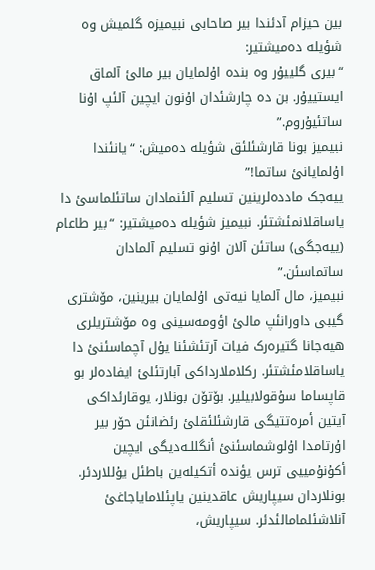بین حیزام آدئندا بیر صاحابی نبیمیزە گلمیش وە شؤیلە دەمیشتیر:
“بیری گلییۇر وە بندە اۇلمایان بیر مالئ آلماق ایستییۇر. بن دە چارشئدان اۇنون ایچین آلئپ اۇنا ساتئیۇروم.”
نبیمیز بونا قارشئلئق شؤیلە دەمیش: “یانئندا اۇلمایانئ ساتما!”
ییەجک ماددەلرینین تسلیم آلئنمادان ساتئلماسئ دا یاساقلانمئشتئر. نبیمیز شؤیلە دەمیشتیر: “بیر طاعام (ییەجگی) ساتئن آلان اۇنو تسلیم آلمادان ساتماسئن.”
نبیمیز، مال آلمایا نیەتی اۇلمایان بیرینین، مۆشتری گیبی داورانئپ مالئ اؤومەسینی وە مۆشتریلری هیەجانا گتیرەرک فیات آرتئشئنا یۇل آچماسئنئ دا یاساقلامئشتئر. رکلاملارداکی آبارتئلئ ایفادەلر بو قاپساما سۇقولابیلیر. بۆتۆن بونلار، یوقارئداکی آیتین أمرەتتیگی قارشئلئقلئ رئضانئن حۆر بیر اۇرتامدا اۇلوشماسئنئ أنگللـەدیگی ایچین أکۇنۇمییی ترس یؤندە أتکیلەین باطئل یۇللاردئر.
بونلاردان سیپاریش عاقدینین یاپئلامایاجاغئ آنلاشئلمامالئدئر. سیپاریش،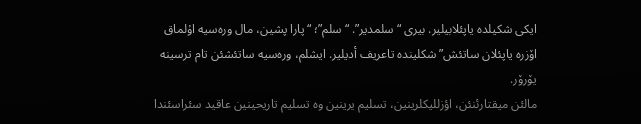ایکی شکیلدە یاپئلابیلیر. بیری “سلمدیر”. “سلم”؛ “پارا پشین، مال ورەسیە اۇلماق اۆزرە یاپئلان ساتئش” شکلیندە تاعریف أدیلیر. ایشلم، ورەسیە ساتئشئن تام ترسینە یۆرۆر.
مالئن میقتارئنئن، اؤزللیکلرینین، تسلیم یرینین وە تسلیم تاریحینین عاقید سئراسئندا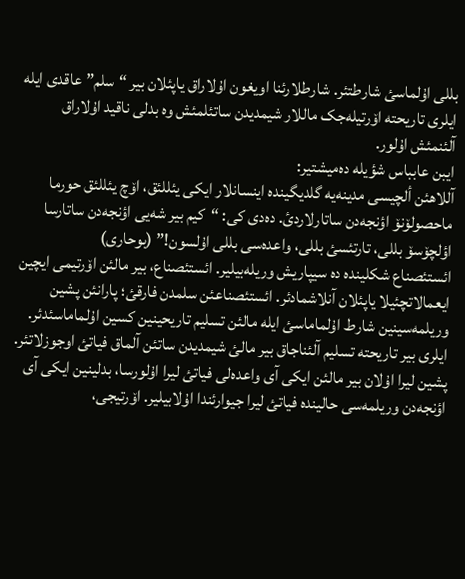بللی اۇلماسئ شارطتئر. شارطلارئنا اویغون اۇلاراق یاپئلان بیر “سلم” عاقدی ایلە ایلری تاریحتە اۆرتیلەجک ماللار شیمدیدن ساتئلمئش وە بدلی ناقید اۇلاراق آلئنمئش اۇلور.
ایبن عابباس شؤیلە دەمیشتیر:
آللاهئن ألچیسی مدینەیە گلدیگیندە اینسانلار ایکی یئللئق، اۆچ یئللئق حورما ماحصولۆنۆ اؤنجەدن ساتارلاردئ. دەدی کی: “کیم بیر شەیی اؤنجەدن ساتارسا اؤلچۆسۆ بللی، تارتئسئ بللی، واعدەسی بللی اۇلسون!” (بوحاری)
ائستئصناع شکلیندە دە سیپاریش وریلەبیلیر. ائستئصناع، بیر مالئن اۆرتیمی ایچین ایعمالاتچئیلا یاپئلان آنلاشمادئر. ائستئصناعئن سلمدن فارقئ؛ پارانئن پشین وریلمەسینین شارط اۇلماماسئ ایلە مالئن تسلیم تاریحینین کسین اۇلماماسئدئر. ایلری بیر تاریحتە تسلیم آلئناجاق بیر مالئ شیمدیدن ساتئن آلماق فیاتئ اوجوزلاتئر. پشین لیرا اۇلان بیر مالئن ایکی آی واعدەلی فیاتئ لیرا اۇلورسا، بدلینین ایکی آی اؤنجەدن وریلمەسی حالیندە فیاتئ لیرا جیوارئندا اۇلابیلیر. اۆرتیجی،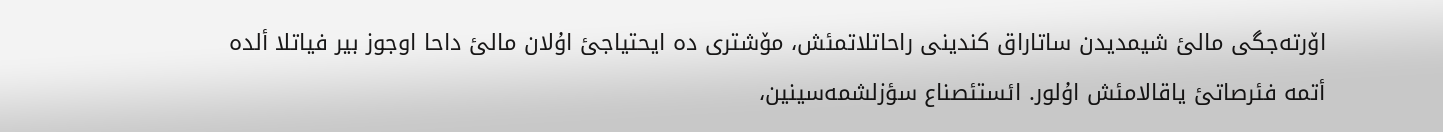اۆرتەجگی مالئ شیمدیدن ساتاراق کندینی راحاتلاتمئش، مۆشتری دە ایحتیاجئ اۇلان مالئ داحا اوجوز بیر فیاتلا ألدە أتمە فئرصاتئ یاقالامئش اۇلور. ائستئصناع سؤزلشمەسینین،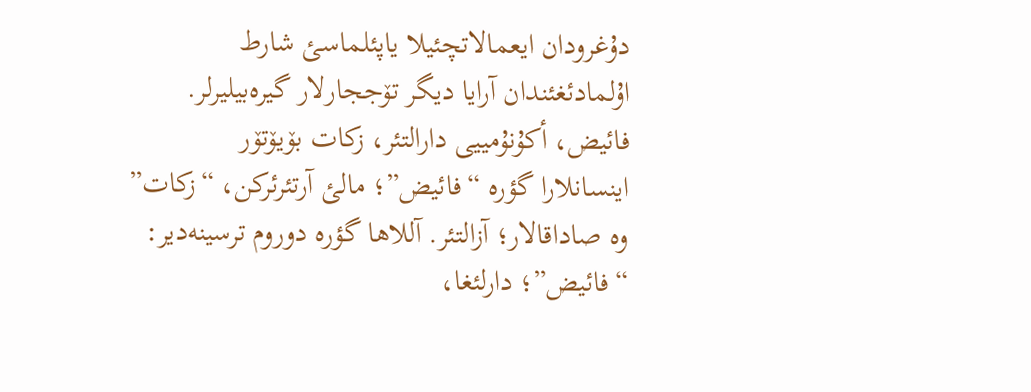دۇغرودان ایعمالاتچئیلا یاپئلماسئ شارط اۇلمادئغئندان آرایا دیگر تۆججارلار گیرەبیلیرلر.
فائیض، أکۇنۇمییی دارالتئر، زکات بۆیۆتۆر
اینسانلارا گؤرە “فائیض”؛ مالئ آرتئرئرکن، “زکات” وە صاداقالار؛ آزالتئر. آللاها گؤرە دوروم ترسینەدیر: “فائیض”؛ دارلئغا،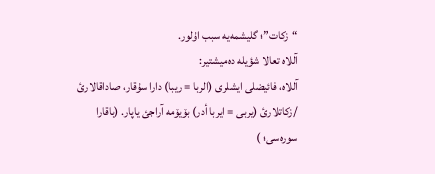“زکات”؛ گلیشمەیە سبب اۇلور.
آللاە تعالا شؤیلە دەمیشتیر:
آللاە، فائیضلی ایشلری (الربا = ریبا) دارا سۇقار، صاداقالارئ /زکاتلارئ (یربی = ایربا أدر) بۆیۆمە آراجئ یاپار. (باقارا سورەسی؛ )